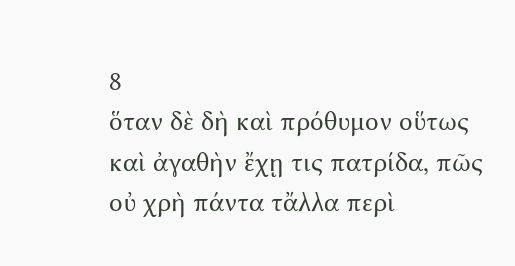8
ὅταν δὲ δὴ καὶ πρόθυμον οὕτως καὶ ἀγαθὴν ἔχῃ τις πατρίδα, πῶς οὐ χρὴ πάντα τἄλλα περὶ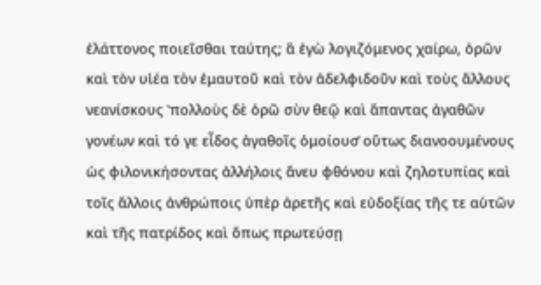ἐλάττονος ποιεῖσθαι ταύτης; ἃ ἐγὼ λογιζόμενος χαίρω, ὁρῶν καὶ τὸν υἱέα τὸν ἐμαυτοῦ καὶ τὸν ἀδελφιδοῦν καὶ τοὺς ἄλλους νεανίσκους ʽπολλοὺς δὲ ὁρῶ σὺν θεῷ καὶ ἅπαντας ἀγαθῶν γονέων καὶ τό γε εἶδος ἀγαθοῖς ὁμοίουσ̓ οὕτως διανοουμένους ὡς φιλονικήσοντας ἀλλήλοις ἄνευ φθόνου καὶ ζηλοτυπίας καὶ τοῖς ἄλλοις ἀνθρώποις ὑπὲρ ἀρετῆς καὶ εὐδοξίας τῆς τε αὑτῶν καὶ τῆς πατρίδος καὶ ὅπως πρωτεύσῃ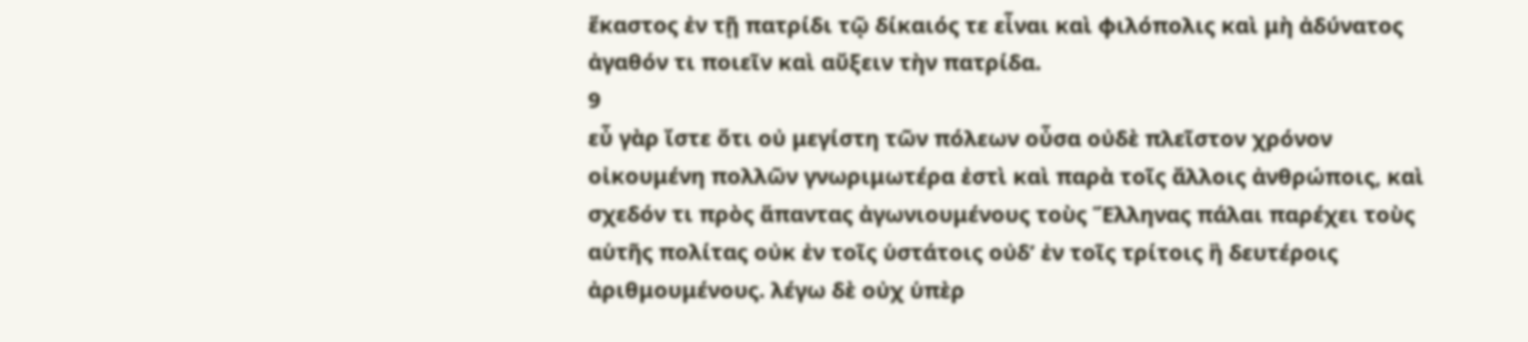ἕκαστος ἐν τῇ πατρίδι τῷ δίκαιός τε εἶναι καὶ φιλόπολις καὶ μὴ ἀδύνατος ἀγαθόν τι ποιεῖν καὶ αὔξειν τὴν πατρίδα.
9
εὖ γὰρ ἴστε ὅτι οὐ μεγίστη τῶν πόλεων οὖσα οὐδὲ πλεῖστον χρόνον οἰκουμένη πολλῶν γνωριμωτέρα ἐστὶ καὶ παρὰ τοῖς ἄλλοις ἀνθρώποις, καὶ σχεδόν τι πρὸς ἅπαντας ἀγωνιουμένους τοὺς Ἕλληνας πάλαι παρέχει τοὺς αὑτῆς πολίτας οὐκ ἐν τοῖς ὑστάτοις οὐδ’ ἐν τοῖς τρίτοις ἢ δευτέροις ἀριθμουμένους. λέγω δὲ οὐχ ὑπὲρ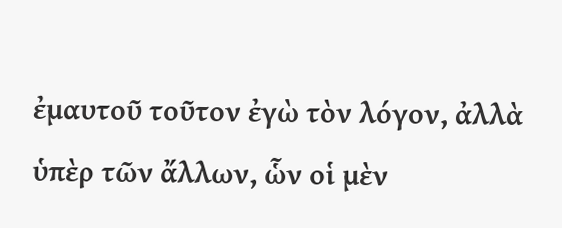ἐμαυτοῦ τοῦτον ἐγὼ τὸν λόγον, ἀλλὰ ὑπὲρ τῶν ἄλλων, ὧν οἱ μὲν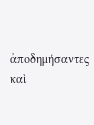ἀποδημήσαντες καὶ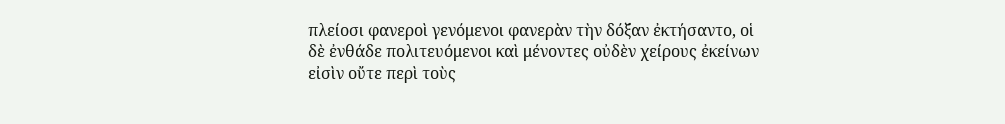πλείοσι φανεροὶ γενόμενοι φανερὰν τὴν δόξαν ἐκτήσαντο, οἱ δὲ ἐνθάδε πολιτευόμενοι καὶ μένοντες οὐδὲν χείρους ἐκείνων εἰσὶν οὔτε περὶ τοὺς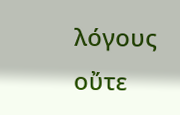λόγους οὔτε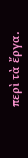περὶ τὰ ἔργα.